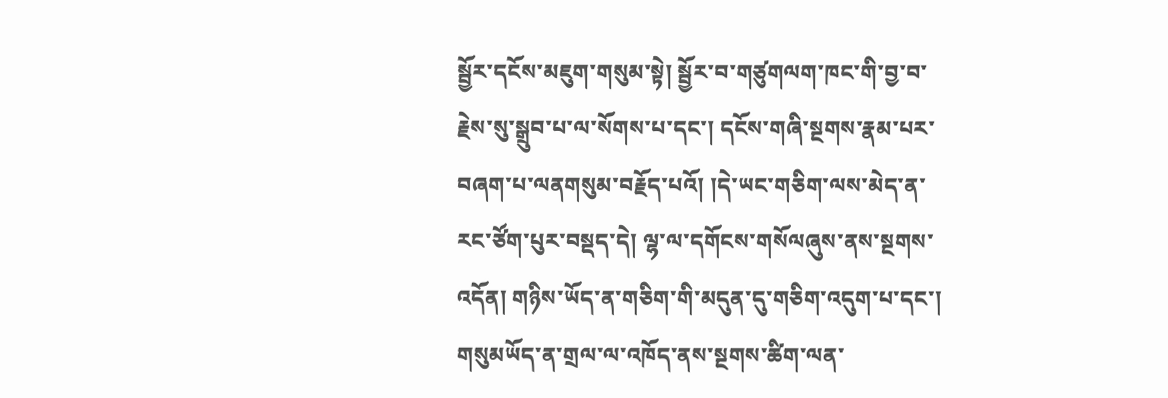སྦྱོར་དངོས་མཇུག་གསུམ་སྟེ། སྦྱོར་བ་གཙུགལག་ཁང་གི་བྱ་བ་རྗེས་སུ་སྒྲུབ་པ་ལ་སོགས་པ་དང་། དངོས་གཞི་སྔགས་རྣམ་པར་བཞག་པ་ལནགསུམ་བརྗོད་པའོ། །དེ་ཡང་གཅིག་ལས་མེད་ན་རང་ཙོག་པུར་བསྡད་དེ། ལྷ་ལ་དགོངས་གསོལཞུས་ནས་སྔགས་འདོན། གཉིས་ཡོད་ན་གཅིག་གི་མདུན་དུ་གཅིག་འདུག་པ་དང་། གསུམཡོད་ན་གྲལ་ལ་འཁོད་ནས་སྔགས་ཚིག་ལན་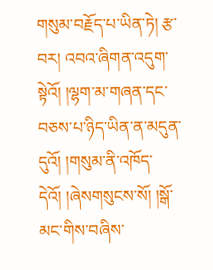གསུམ་བརྗོད་པ་ཡིན་ཏེ། རྩ་བར། འབའ་ཞིགན་འདུག་སྟེའོ། །ལྷག་མ་གཞན་དང་བཅས་པ་ཉིད་ཡིན་ན་མདུན་དུའོ། །གསུམ་ནི་འཁོད་དེའོ། །ཞེསགསུངས་སོ། །སྒོ་མང་གིས་བཞིས་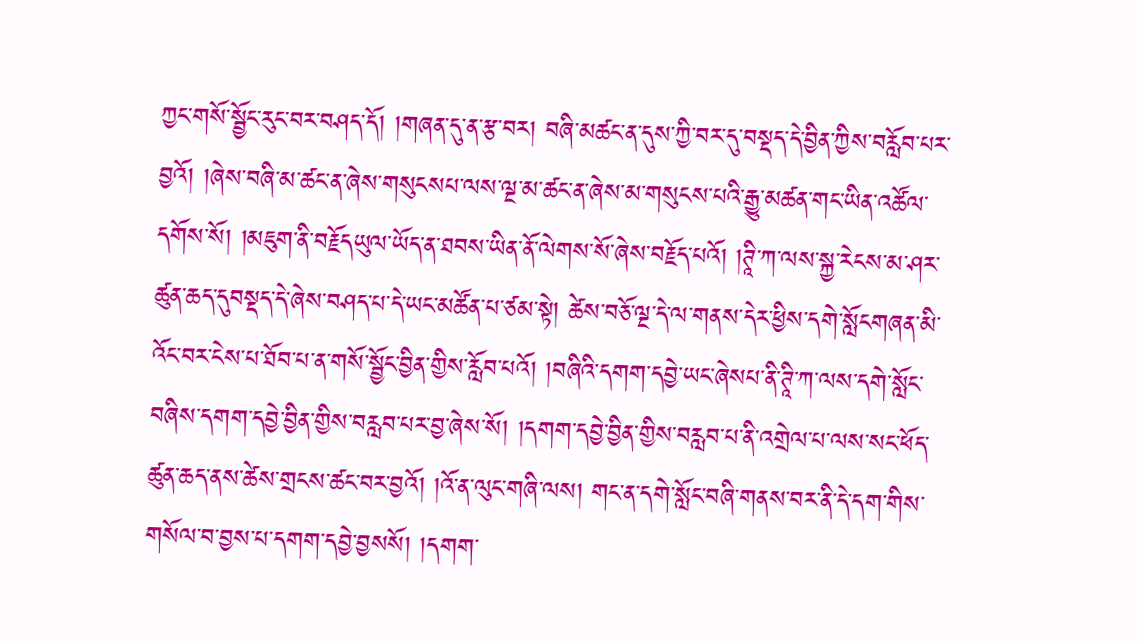ཀྱང་གསོ་སྦྱོང་རུང་བར་བཤད་དོ། །གཞན་དུ་ན་རྩ་བར། བཞི་མཚང་ན་དུས་ཀྱི་བར་དུ་བསྡད་དེ་བྱིན་ཀྱིས་བརློབ་པར་བྱའོ། །ཞེས་བཞི་མ་ཚང་ན་ཞེས་གསུངསཔ་ལས་ལྔ་མ་ཚང་ན་ཞེས་མ་གསུངས་པའི་རྒྱུ་མཚན་གང་ཡིན་འཚོལ་དགོས་སོ། །མཇུག་ནི་བརྗོདཡུལ་ཡོད་ན་ཐབས་ཡིན་ནོ་ལེགས་སོ་ཞེས་བརྗོད་པའོ། །ཊཱི་ཀ་ལས་སྐྱ་རེངས་མ་ཤར་ཚུན་ཆད་དུབསྡད་དེ་ཞེས་བཤད་པ་དེ་ཡང་མཚོན་པ་ཙམ་སྟེ། ཚེས་བཅོ་ལྔ་དེ་ལ་གནས་དེར་ཕྱིས་དགེ་སློངགཞན་མི་འོང་བར་ངེས་པ་ཐོབ་པ་ན་གསོ་སྦྱོང་བྱིན་གྱིས་རློབ་པའོ། །བཞིའི་དགག་དབྱེ་ཡང་ཞེསཔ་ནི་ཊཱི་ཀ་ལས་དགེ་སློང་བཞིས་དགག་དབྱེ་བྱིན་གྱིས་བརླབ་པར་བྱ་ཞེས་སོ། །དགག་དབྱེ་བྱིན་གྱིས་བརླབ་པ་ནི་འགྲེལ་པ་ལས་སང་ཕོད་ཚུན་ཆད་ནས་ཚེས་གྲངས་ཚང་བར་བྱའོ། །འོ་ན་ལུང་གཞི་ལས། གང་ན་དགེ་སློང་བཞི་གནས་བར་ནི་དེ་དག་གིས་གསོལ་བ་བྱས་པ་དགག་དབྱེ་བྱསསོ། །དགག་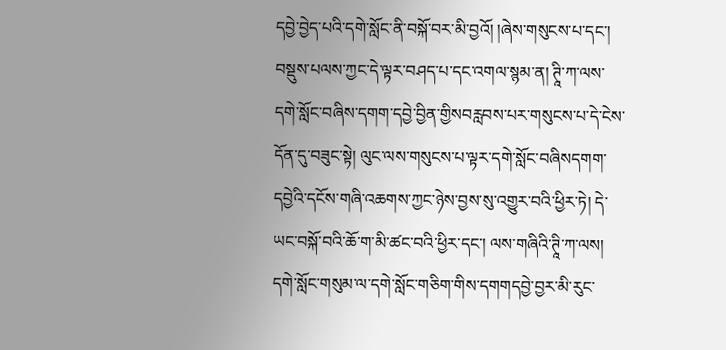དབྱེ་བྱེད་པའི་དགེ་སློང་ནི་བསྐོ་བར་མི་བྱའོ། །ཞེས་གསུངས་པ་དང་། བསྡུས་པལས་ཀྱང་དེ་ལྟར་བཤད་པ་དང་འགལ་སྙམ་ན། ཊཱི་ཀ་ལས་དགེ་སློང་བཞིས་དགག་དབྱེ་བྱིན་གྱིསབརླབས་པར་གསུངས་པ་དེ་ངེས་དོན་དུ་བཟུང་སྟེ། ལུང་ལས་གསུངས་པ་ལྟར་དགེ་སློང་བཞིསདགག་དབྱེའི་དངོས་གཞི་འཆགས་ཀྱང་ཉེས་བྱས་སུ་འགྱུར་བའི་ཕྱིར་ཏེ། དེ་ཡང་བསྐོ་བའི་ཆོ་ག་མི་ཚང་བའི་ཕྱིར་དང་། ལས་གཞིའི་ཊཱི་ཀ་ལས། དགེ་སློང་གསུམ་ལ་དགེ་སློང་གཅིག་གིས་དགགདབྱེ་བྱར་མི་རུང་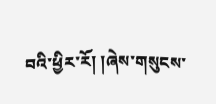བའི་ཕྱིར་རོ། །ཞེས་གསུངས་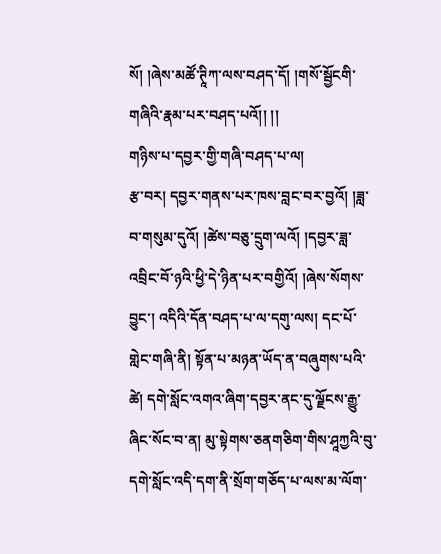སོ། །ཞེས་མཚོ་ཊཱིཀ་ལས་བཤད་དོ། །གསོ་སྦྱོངགི་གཞིའི་རྣམ་པར་བཤད་པའོ།། །།
གཉིས་པ་དབྱར་གྱི་གཞི་བཤད་པ་ལ།
རྩ་བར། དབྱར་གནས་པར་ཁས་བླང་བར་བྱའོ། །ཟླ་བ་གསུམ་དུའོ། །ཚེས་བཅུ་དྲུག་ལའོ། །དབྱར་ཟླ་འབྲིང་བོ་ཉའི་ཕྱི་དེ་ཉིན་པར་བགྱིའོ། །ཞེས་སོགས་བྱུང་། འདིའི་དོན་བཤད་པ་ལ་དགུ་ལས། དང་པོ་གླེང་གཞི་ནི། སྟོན་པ་མཉན་ཡོད་ན་བཞུགས་པའི་ཚེ། དགེ་སློང་འགའ་ཞིག་དབྱར་ནང་དུ་ལྗོངས་རྒྱུ་ཞིང་སོང་བ་ན། མུ་སྟེགས་ཅནགཅིག་གིས་ཤཱཀྱའི་བུ་དགེ་སློང་འདི་དག་ནི་སྲོག་གཅོད་པ་ལས་མ་ལོག་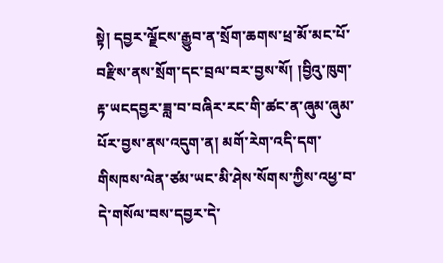སྟེ། དབྱར་ལྗོངས་རྒྱུབ་ན་སྲོག་ཆགས་ཕྲ་མོ་མང་པོ་བརྫིས་ནས་སྲོག་དང་བྲལ་བར་བྱས་སོ། །བྱིའུ་ཁུག་རྟ་ཡངདབྱར་ཟླ་བ་བཞིར་རང་གི་ཚང་ན་ཞུམ་ཞུམ་པོར་བྱས་ནས་འདུག་ན། མགོ་རེག་འདི་དག་གིསཁས་ལེན་ཙམ་ཡང་མི་ཤེས་སོགས་ཀྱིས་འཕྱ་བ་དེ་གསོལ་བས་དབྱར་དེ་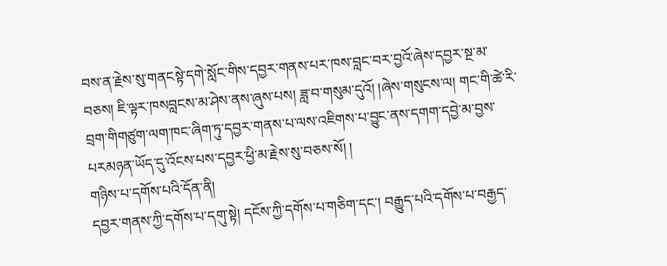བས་ན་རྗེས་སུ་གནངསྟེ་དགེ་སློང་གིས་དབྱར་གནས་པར་ཁས་བླང་བར་བྱའོ་ཞེས་དབྱར་སྔ་མ་བཅས། ཇི་ལྟར་ཁསབླངས་མ་ཤེས་ནས་ཞུས་པས། ཟླ་བ་གསུམ་དུའོ། །ཞེས་གསུངས་ལ། གང་གི་ཚེ་རི་བྲག་གིགཙུག་ལག་ཁང་ཞིག་ཏུ་དབྱར་གནས་པ་ལས་འཇིགས་པ་བྱུང་ནས་དགག་དབྱེ་མ་བྱས་པརམཉན་ཡོད་དུ་འོངས་པས་དབྱར་ཕྱི་མ་རྗེས་སུ་བཅས་སོ། །
གཉིས་པ་དགོས་པའི་དོན་ནི།
དབྱར་གནས་ཀྱི་དགོས་པ་དགུ་སྟེ། དངོས་ཀྱི་དགོས་པ་གཅིག་དང་། བརྒྱུད་པའི་དགོས་པ་བརྒྱད་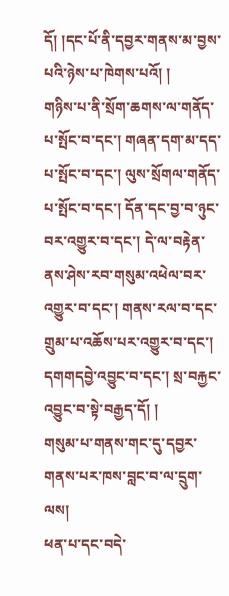དོ། །དང་པོ་ནི་དབྱར་གནས་མ་བྱས་པའི་ཉེས་པ་ཁེགས་པའོ། །
གཉིས་པ་ནི་སྲོག་ཆགས་ལ་གནོད་པ་སྤོང་བ་དང་། གཞན་དག་མ་དད་པ་སྤོང་བ་དང་། ལུས་སྲོགལ་གནོད་པ་སྤོང་བ་དང་། དོན་དང་བྱ་བ་ཉུང་བར་འགྱུར་བ་དང་། དེ་ལ་བརྟེན་ནས་ཤེས་རབ་གསུམ་འཕེལ་བར་འགྱུར་བ་དང་། གནས་རལ་བ་དང་གྲུམ་པ་འཆོས་པར་འགྱུར་བ་དང་། དགགདབྱེ་འབྱུང་བ་དང་། སྲ་བརྐྱང་འབྱུང་བ་སྟེ་བརྒྱད་དོ། །
གསུམ་པ་གནས་གང་དུ་དབྱར་གནས་པར་ཁས་བླང་བ་ལ་དྲུག་ལས།
ཕན་པ་དང་བདེ་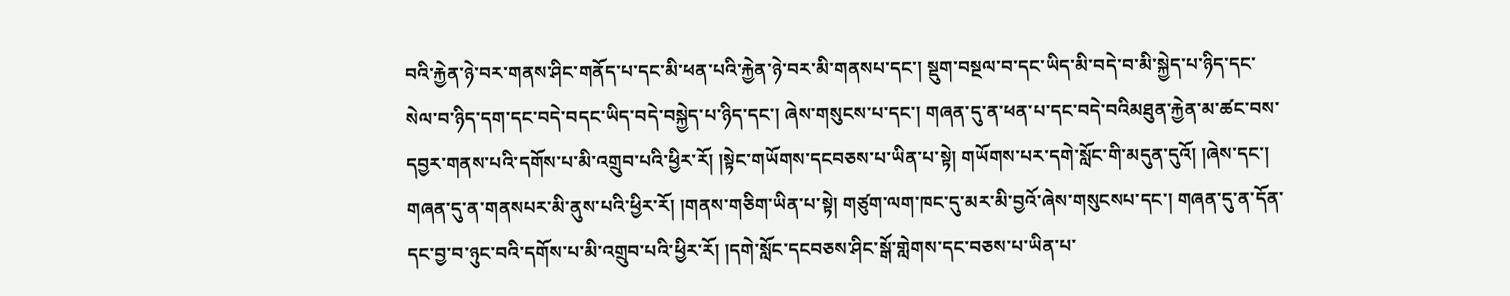བའི་རྐྱེན་ཉེ་བར་གནས་ཤིང་གནོད་པ་དང་མི་ཕན་པའི་རྐྱེན་ཉེ་བར་མི་གནསཔ་དང་། སྡུག་བསྔལ་བ་དང་ཡིད་མི་བདེ་བ་མི་སྐྱེད་པ་ཉིད་དང་སེལ་བ་ཉིད་དག་དང་བདེ་བདང་ཡིད་བདེ་བསྐྱེད་པ་ཉིད་དང་། ཞེས་གསུངས་པ་དང་། གཞན་དུ་ན་ཕན་པ་དང་བདེ་བའིམཐུན་རྐྱེན་མ་ཚང་བས་དབྱར་གནས་པའི་དགོས་པ་མི་འགྲུབ་པའི་ཕྱིར་རོ། །སྟེང་གཡོགས་དངབཅས་པ་ཡིན་པ་སྟེ། གཡོགས་པར་དགེ་སློང་གི་མདུན་དུའོ། །ཞེས་དང་། གཞན་དུ་ན་གནསཔར་མི་ནུས་པའི་ཕྱིར་རོ། །གནས་གཅིག་ཡིན་པ་སྟེ། གཙུག་ལག་ཁང་དུ་མར་མི་བྱའོ་ཞེས་གསུངསཔ་དང་། གཞན་དུ་ན་དོན་དང་བྱ་བ་ཉུང་བའི་དགོས་པ་མི་འགྲུབ་པའི་ཕྱིར་རོ། །དགེ་སློང་དངབཅས་ཤིང་སྒོ་གླེགས་དང་བཅས་པ་ཡིན་པ་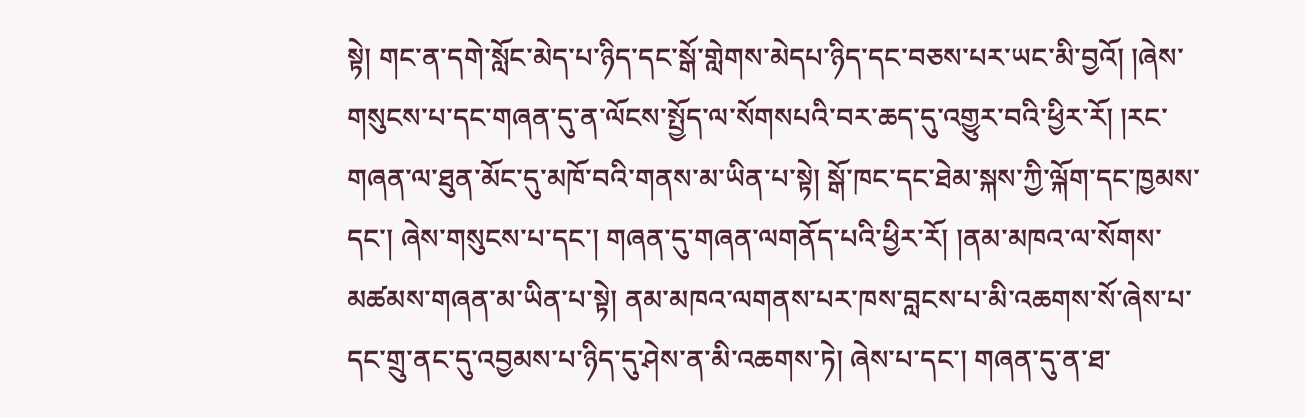སྟེ། གང་ན་དགེ་སློང་མེད་པ་ཉིད་དང་སྒོ་གླེགས་མེདཔ་ཉིད་དང་བཅས་པར་ཡང་མི་བྱའོ། །ཞེས་གསུངས་པ་དང་གཞན་དུ་ན་ལོངས་སྤྱོད་ལ་སོགསཔའི་བར་ཆད་དུ་འགྱུར་བའི་ཕྱིར་རོ། །རང་གཞན་ལ་ཐུན་མོང་དུ་མཁོ་བའི་གནས་མ་ཡིན་པ་སྟེ། སྒོ་ཁང་དང་ཐེམ་སྐས་ཀྱི་ལྐོག་དང་ཁྱམས་དང་། ཞེས་གསུངས་པ་དང་། གཞན་དུ་གཞན་ལགནོད་པའི་ཕྱིར་རོ། །ནམ་མཁའ་ལ་སོགས་མཚམས་གཞན་མ་ཡིན་པ་སྟེ། ནམ་མཁའ་ལགནས་པར་ཁས་བླངས་པ་མི་འཆགས་སོ་ཞེས་པ་དང་གྲུ་ནང་དུ་འབྱམས་པ་ཉིད་དུ་ཤེས་ན་མི་འཆགས་ཏེ། ཞེས་པ་དང་། གཞན་དུ་ན་ཐ་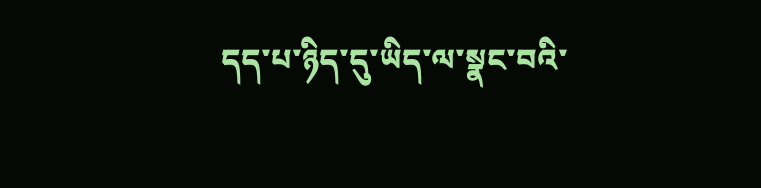དད་པ་ཉིད་དུ་ཡིད་ལ་སྣང་བའི་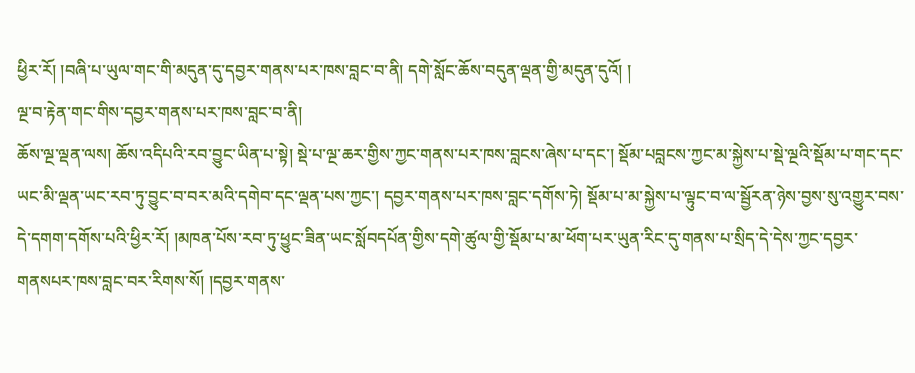ཕྱིར་རོ། །བཞི་པ་ཡུལ་གང་གི་མདུན་དུ་དབྱར་གནས་པར་ཁས་བླང་བ་ནི། དགེ་སློང་ཆོས་བདུན་ལྡན་གྱི་མདུན་དུའོ། །
ལྔ་བ་རྟེན་གང་གིས་དབྱར་གནས་པར་ཁས་བླང་བ་ནི།
ཆོས་ལྔ་ལྡན་ལས། ཆོས་འདིཔའི་རབ་བྱུང་ཡིན་པ་སྟེ། སྡེ་པ་ལྔ་ཆར་གྱིས་ཀྱང་གནས་པར་ཁས་བླངས་ཞེས་པ་དང་། སྡོམ་པབླངས་ཀྱང་མ་སྐྱེས་པ་སྡེ་ལྔའི་སྡོམ་པ་གང་དང་ཡང་མི་ལྡན་ཡང་རབ་ཏུ་བྱུང་བ་བར་མའི་དགེབ་དང་ལྡན་པས་ཀྱང་། དབྱར་གནས་པར་ཁས་བླང་དགོས་ཏེ། སྡོམ་པ་མ་སྐྱེས་པ་ལྟུང་བ་ལ་སྦྱོརན་ཉེས་བྱས་སུ་འགྱུར་བས་དེ་དགག་དགོས་པའི་ཕྱིར་རོ། །མཁན་པོས་རབ་ཏུ་ཕྱུང་ཟིན་ཡང་སློབདཔོན་གྱིས་དགེ་ཚུལ་གྱི་སྡོམ་པ་མ་ཕོག་པར་ཡུན་རིང་དུ་གནས་པ་སྲིད་དེ་དེས་ཀྱང་དབྱར་གནསཔར་ཁས་བླང་བར་རིགས་སོ། །དབྱར་གནས་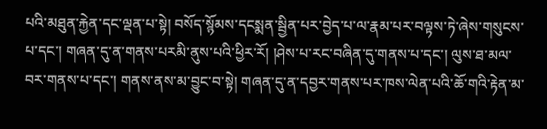པའི་མཐུན་རྐྱེན་དང་ལྡན་པ་སྟེ། བསོད་སྙོམས་དངསྨན་སྦྱིན་པར་བྱེད་པ་ལ་རྣམ་པར་བལྟས་ཏེ་ཞེས་གསུངས་པ་དང་། གཞན་དུ་ན་གནས་པརམི་ནུས་པའི་ཕྱིར་རོ། །ཤེས་པ་རང་བཞིན་དུ་གནས་པ་དང་། ལུས་ཐ་མལ་བར་གནས་པ་དང་། གནས་ནས་མ་བྱུང་བ་སྟེ། གཞན་དུ་ན་དབྱར་གནས་པར་ཁས་ལེན་པའི་ཆོ་གའི་རྟེན་མ་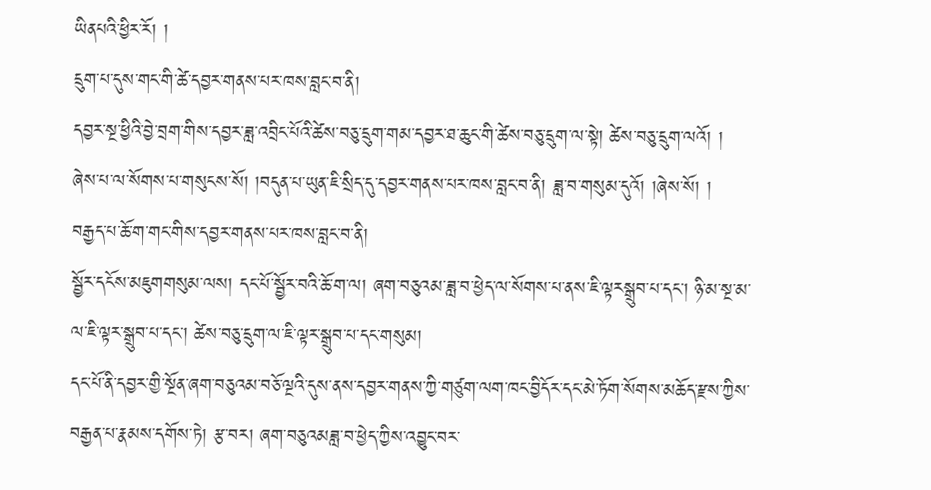ཡིནཔའི་ཕྱིར་རོ། །
དྲུག་པ་དུས་གང་གི་ཚེ་དབྱར་གནས་པར་ཁས་བླང་བ་ནི།
དབྱར་སྔ་ཕྱིའི་བྱེ་བྲག་གིས་དབྱར་ཟླ་འབྲིང་པོའི་ཚེས་བཅུ་དྲུག་གམ་དབྱར་ཐ་ཆུང་གི་ཚེས་བཅུ་དྲུག་ལ་སྟེ། ཚེས་བཅུ་དྲུག་ལའོ། །
ཞེས་པ་ལ་སོགས་པ་གསུངས་སོ། །བདུན་པ་ཡུན་ཇི་སྲིད་དུ་དབྱར་གནས་པར་ཁས་བླང་བ་ནི། ཟླ་བ་གསུམ་དུའོ། །ཞེས་སོ། །
བརྒྱད་པ་ཆོ་ག་གང་གིས་དབྱར་གནས་པར་ཁས་བླང་བ་ནི།
སྦྱོར་དངོས་མཇུགགསུམ་ལས། དང་པོ་སྦྱོར་བའི་ཆོ་ག་ལ། ཞག་བཅུའམ་ཟླ་བ་ཕྱེད་ལ་སོགས་པ་ནས་ཇི་ལྟརསྒྲུབ་པ་དང་། ཉི་མ་སྔ་མ་ལ་ཇི་ལྟར་སྒྲུབ་པ་དང་། ཚེས་བཅུ་དྲུག་ལ་ཇི་ལྟར་སྒྲུབ་པ་དང་གསུམ།
དང་པོ་ནི་དབྱར་གྱི་སྔོན་ཞག་བཅུའམ་བཅོ་ལྔའི་དུས་ནས་དབྱར་གནས་ཀྱི་གཙུག་ལག་ཁང་བྱིདོར་དང་མེ་ཏོག་སོགས་མཆོད་རྫས་ཀྱིས་བརྒྱན་པ་རྣམས་དགོས་ཏེ། རྩ་བར། ཞག་བཅུའམཟླ་བ་ཕྱེད་ཀྱིས་འབྱུང་བར་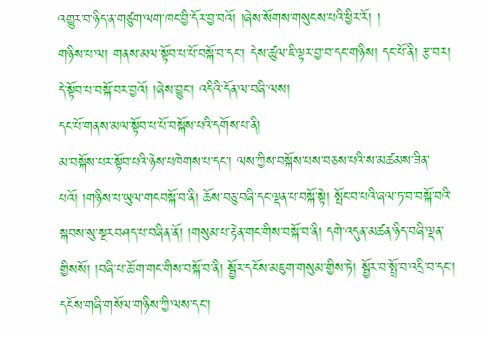འགྱུར་བ་ཉིད་ན་གཙུག་ལག་ཁང་བྱི་དོར་བྱ་བའོ། །ཞེས་སོགས་གསུངས་པའི་ཕྱིར་རོ། །
གཉིས་པ་ལ། གནས་མལ་སྟོབ་པ་པོ་བསྐོ་བ་དང་། དེས་ཚུལ་ཇི་ལྟར་བྱ་བ་དང་གཉིས། དང་པོ་ནི། རྩ་བར། དེ་སྟོབ་པ་བསྐོ་བར་བྱའོ། །ཞེས་བྱུང་། འདིའི་དོན་ལ་བཞི་ལས།
དང་པོ་གནས་མལ་སྟོབ་པ་པོ་བསྐོས་པའི་དགོས་པ་ནི།
མ་བསྐོས་པར་སྟོབ་པའི་ཉེས་པཁེགས་པ་དང་། ལས་ཀྱིས་བསྐོས་པས་བཅས་པའི་ས་མཚམས་ཟིན་པའོ། །གཉིས་པ་ཡུལ་གངབསྐོ་བ་ནི། ཆོས་བཅུ་བཞི་དང་ལྡན་པ་བསྐོ་སྟེ། སྤོང་བ་པའི་ཞལ་ཏ་བ་བསྐོ་བའི་སྐབས་སུ་སྔརབཤད་པ་བཞིན་ནོ། །གསུམ་པ་རྟེན་གང་གིས་བསྐོ་བ་ནི། དགེ་འདུན་མཚན་ཉིད་བཞི་ལྡན་གྱིསསོ། །བཞི་པ་ཆོ་ག་གང་གིས་བསྐོ་བ་ནི། སྦྱོར་དངོས་མཇུག་གསུམ་གྱིས་ཏེ། སྦྱོར་བ་སྤྲོ་བ་འདྲི་བ་དང་། དངོས་གཞི་གསོལ་གཉིས་ཀྱི་ལས་དང་།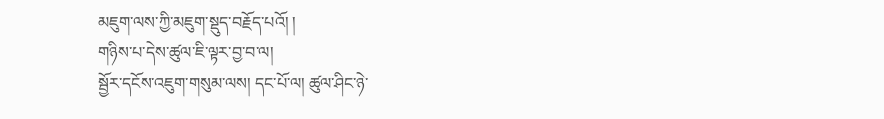མཇུག་ལས་ཀྱི་མཇུག་སྡུད་བརྗོད་པའོ། །
གཉིས་པ་དེས་ཚུལ་ཇི་ལྟར་བྱ་བ་ལ།
སྦྱོར་དངོས་འཇུག་གསུམ་ལས། དང་པོ་ལ། ཚུལ་ཤིང་ཉེ་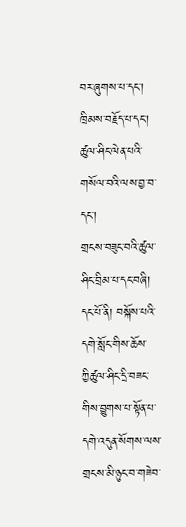བར་ཞུགས་པ་དང་། ཁྲིམས་བརྗོད་པ་དང་། ཚུལ་ཤིང་ལེན་པའི་གསོལ་བའི་ལས་བྱ་བ་དང་།
གྲངས་བཟུང་བའི་ཚུལ་ཤིང་བྲིམ་པ་དང་བཞི། དང་པོ་ནི། བསྐོས་པའི་དགེ་སློང་གིས་ཆོས་ཀྱིཚུལ་ཤིང་དྲི་བཟང་གིས་བྱུགས་པ་སྟོན་པ་དགེ་འདུན་སོགས་ལས་གྲངས་མི་ཉུང་བ་གཟེབ་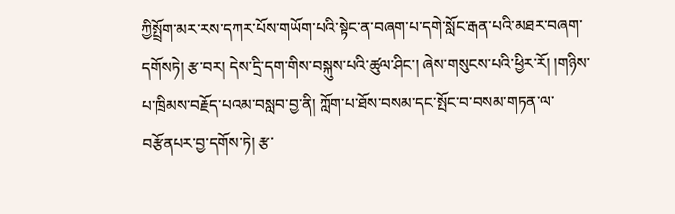ཀྱིསྤྲོག་མར་རས་དཀར་པོས་གཡོག་པའི་སྟེང་ན་བཞག་པ་དགེ་སློང་རྒན་པའི་མཐར་བཞག་དགོསཏེ། རྩ་བར། དེས་དྲི་དག་གིས་བསྐུས་པའི་ཚུལ་ཤིང་། ཞེས་གསུངས་པའི་ཕྱིར་རོ། །གཉིས་པ་ཁྲིམས་བརྗོད་པའམ་བསླབ་བྱ་ནི། ཀློག་པ་ཐོས་བསམ་དང་སྤོང་བ་བསམ་གཏན་ལ་བརྩོནཔར་བྱ་དགོས་ཏེ། རྩ་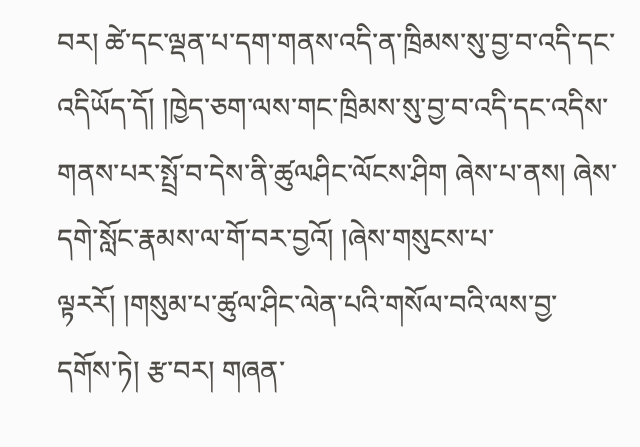བར། ཚེ་དང་ལྡན་པ་དག་གནས་འདི་ན་ཁྲིམས་སུ་བྱ་བ་འདི་དང་འདིཡོད་དོ། །ཁྱེད་ཅག་ལས་གང་ཁྲིམས་སུ་བྱ་བ་འདི་དང་འདིས་གནས་པར་སྤྲོ་བ་དེས་ནི་ཚུལཤིང་ལོངས་ཤིག ཞེས་པ་ནས། ཞེས་དགེ་སློང་རྣམས་ལ་གོ་བར་བྱའོ། །ཞེས་གསུངས་པ་ལྟརརོ། །གསུམ་པ་ཚུལ་ཤིང་ལེན་པའི་གསོལ་བའི་ལས་བྱ་དགོས་ཏེ། རྩ་བར། གཞན་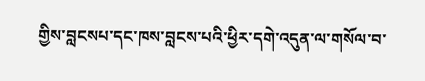གྱིས་བླངསཔ་དང་ཁས་བླངས་པའི་ཕྱིར་དགེ་འདུན་ལ་གསོལ་བ་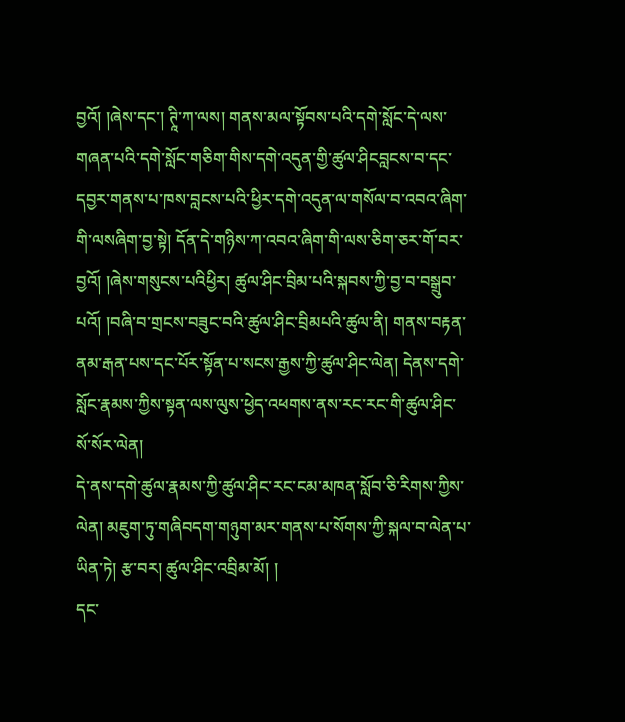བྱའོ། །ཞེས་དང་། ཊཱི་ཀ་ལས། གནས་མལ་སྟོབས་པའི་དགེ་སློང་དེ་ལས་གཞན་པའི་དགེ་སློང་གཅིག་གིས་དགེ་འདུན་གྱི་ཚུལ་ཤིངབླངས་བ་དང་དབྱར་གནས་པ་ཁས་བླངས་པའི་ཕྱིར་དགེ་འདུན་ལ་གསོལ་བ་འབའ་ཞིག་གི་ལསཞིག་བྱ་སྟེ། དོན་དེ་གཉིས་ཀ་འབའ་ཞིག་གི་ལས་ཅིག་ཅར་གོ་བར་བྱའོ། །ཞེས་གསུངས་པའིཕྱིར། ཚུལ་ཤིང་བྲིམ་པའི་སྐབས་ཀྱི་བྱ་བ་བསྒྲུབ་པའོ། །བཞི་བ་གྲངས་བཟུང་བའི་ཚུལ་ཤིང་བྲིམཔའི་ཚུལ་ནི། གནས་བརྟན་ནམ་རྒན་པས་དང་པོར་སྟོན་པ་སངས་རྒྱས་ཀྱི་ཚུལ་ཤིང་ལེན། དེནས་དགེ་སློང་རྣམས་ཀྱིས་སྟན་ལས་ལུས་ཕྱེད་འཕགས་ནས་རང་རང་གི་ཚུལ་ཤིང་སོ་སོར་ལེན།
དེ་ནས་དགེ་ཚུལ་རྣམས་ཀྱི་ཚུལ་ཤིང་རང་ངམ་མཁན་སློབ་ཅི་རིགས་ཀྱིས་ལེན། མཇུག་ཏུ་གཞིབདག་གཉུག་མར་གནས་པ་སོགས་ཀྱི་སྐལ་བ་ལེན་པ་ཡིན་ཏེ། རྩ་བར། ཚུལ་ཤིང་འབྲིམ་མོ། །
དང་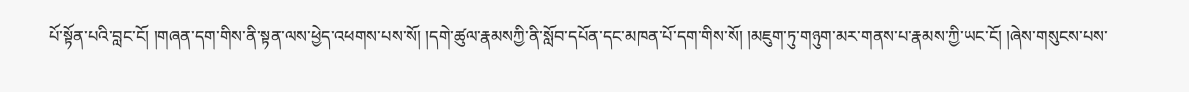པོ་སྟོན་པའི་བླང་ངོ། །གཞན་དག་གིས་ནི་སྟན་ལས་ཕྱེད་འཕགས་པས་སོ། །དགེ་ཚུལ་རྣམསཀྱི་ནི་སློབ་དཔོན་དང་མཁན་པོ་དག་གིས་སོ། །མཇུག་ཏུ་གཉུག་མར་གནས་པ་རྣམས་ཀྱི་ཡང་ངོ། །ཞེས་གསུངས་པས་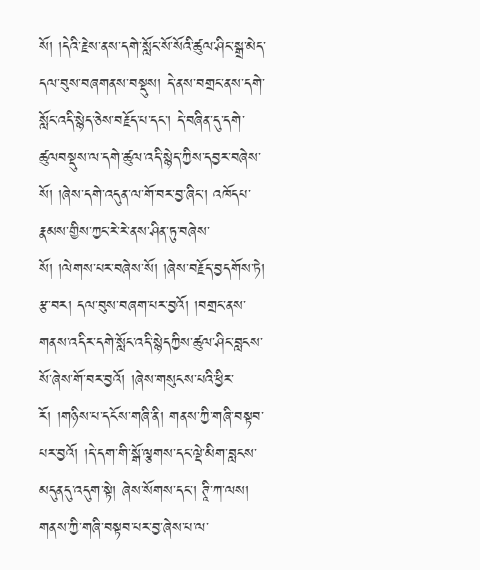སོ། །དེའི་རྗེས་ནས་དགེ་སློང་སོ་སོའི་ཚུལ་ཤིང་སྒྲ་མེད་དལ་བུས་བཞགནས་བསྡུས། དེ་ནས་བགྲང་ནས་དགེ་སློང་འདི་སྙེད་ཅེས་བརྗོད་པ་དང་། དེ་བཞིན་དུ་དགེ་ཚུལབསྡུས་ལ་དགེ་ཚུལ་འདི་སྙེད་ཀྱིས་དབྱར་བཞེས་སོ། །ཞེས་དགེ་འདུན་ལ་གོ་བར་བྱ་ཞིང་། འཁོདཔ་རྣམས་གྱིས་ཀྱང་རེ་རེ་ནས་ཤིན་ཏུ་བཞེས་སོ། །ལེགས་པར་བཞེས་སོ། །ཞེས་བརྗོད་བྱདགོས་ཏེ། རྩ་བར། དལ་བུས་བཞག་པར་བྱའོ། །བགྲང་ནས་གནས་འདིར་དགེ་སློང་འདི་སྙེདཀྱིས་ཚུལ་ཤིང་བླངས་སོ་ཞེས་གོ་བར་བྱའོ། །ཞེས་གསུངས་པའི་ཕྱིར་རོ། །གཉིས་པ་དངོས་གཞི་ནི། གནས་ཀྱི་གཞི་བསྟབ་པར་བྱའོ། །དེ་དག་གི་སྒོ་ལྕགས་དང་ལྡེ་མིག་བླངས་མདུནདུ་འདུག་སྟེ། ཞེས་སོགས་དང་། ཊཱི་ཀ་ལས། གནས་ཀྱི་གཞི་བསྟབ་པར་བྱ་ཞེས་པ་ལ་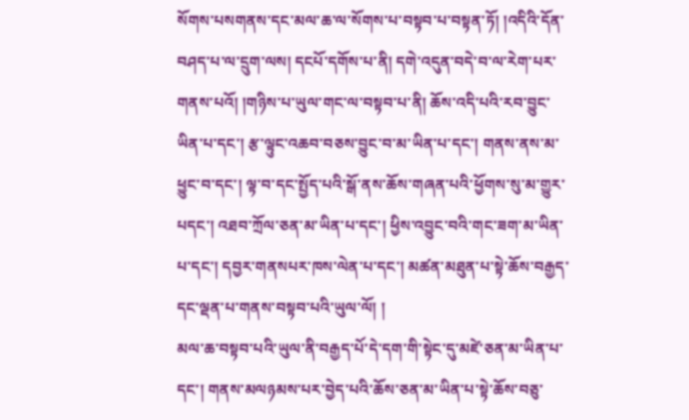སོགས་པསགནས་དང་མལ་ཆ་ལ་སོགས་པ་བསྟབ་པ་བསྟན་ཏོ། །འདིའི་དོན་བཤད་པ་ལ་དྲུག་ལས། དངཔོ་དགོས་པ་ནི། དགེ་འདུན་བདེ་བ་ལ་རེག་པར་གནས་པའོ། །གཉིས་པ་ཡུལ་གང་ལ་བསྟབ་པ་ནི། ཆོས་འདི་པའི་རབ་བྱུང་ཡིན་པ་དང་། རྩ་ལྟུང་འཆབ་བཅས་བྱུང་བ་མ་ཡིན་པ་དང་། གནས་ནས་མ་ཕྱུང་བ་དང་། ལྟ་བ་དང་སྤྱོད་པའི་སྒོ་ནས་ཆོས་གཞན་པའི་ཕྱོགས་སུ་མ་གྱུར་པདང་། འཐབ་ཀྲོལ་ཅན་མ་ཡིན་པ་དང་། ཕྱིས་འབྱུང་བའི་གང་ཟག་མ་ཡིན་པ་དང་། དབྱར་གནསཔར་ཁས་ལེན་པ་དང་། མཚན་མཐུན་པ་སྟེ་ཆོས་བརྒྱད་དང་ལྡན་པ་གནས་བསྟབ་པའི་ཡུལ་ལོ། །
མལ་ཆ་བསྟབ་པའི་ཡུལ་ནི་བརྒྱད་པོ་དེ་དག་གི་སྟེང་དུ་མཛེ་ཅན་མ་ཡིན་པ་དང་། གནས་མལཉམས་པར་བྱེད་པའི་ཆོས་ཅན་མ་ཡིན་པ་སྟེ་ཆོས་བཅུ་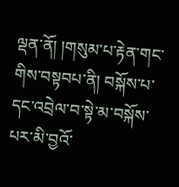ལྡན་ནོ། །གསུམ་པ་རྟེན་གང་གིས་བསྟབཔ་ནི། བསྐོས་པ་དང་འབྲེལ་བ་སྟེ་མ་བསྐོས་པར་མི་བྱའོ་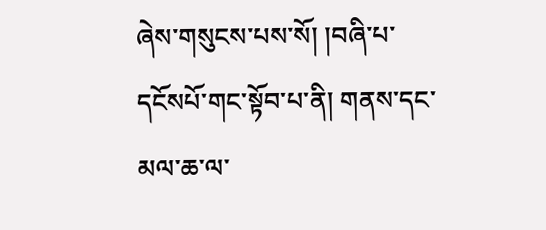ཞེས་གསུངས་པས་སོ། །བཞི་པ་དངོསཔོ་གང་སྟོབ་པ་ནི། གནས་དང་མལ་ཆ་ལ་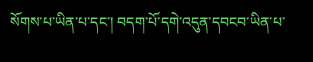སོགས་པ་ཡིན་པ་དང་། བདག་པོ་དགེ་འདུན་དབངབ་ཡིན་པ་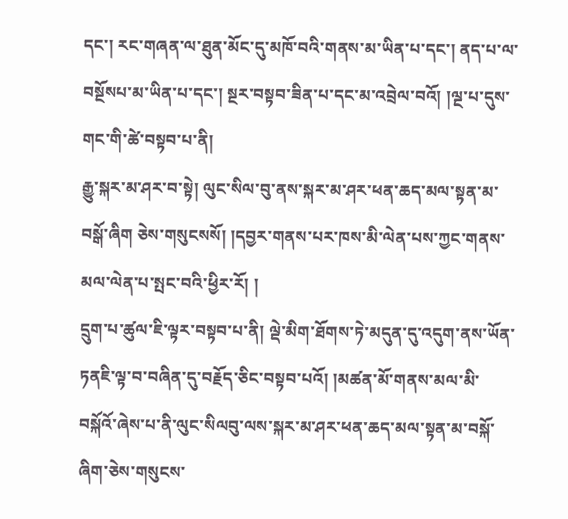དང་། རང་གཞན་ལ་ཐུན་མོང་དུ་མཁོ་བའི་གནས་མ་ཡིན་པ་དང་། ནད་པ་ལ་བསྔོསཔ་མ་ཡིན་པ་དང་། སྔར་བསྟབ་ཟིན་པ་དང་མ་འབྲེལ་བའོ། །ལྔ་པ་དུས་གང་གི་ཚེ་བསྟབ་པ་ནི།
རྒྱུ་སྐར་མ་ཤར་བ་སྟེ། ལུང་སིལ་བུ་ནས་སྐར་མ་ཤར་ཕན་ཆད་མལ་སྟན་མ་བསྒོ་ཞིག ཅེས་གསུངསསོ། །དབྱར་གནས་པར་ཁས་མི་ལེན་པས་ཀྱང་གནས་མལ་ལེན་པ་སྤང་བའི་ཕྱིར་རོ། །
དྲུག་པ་ཚུལ་ཇི་ལྟར་བསྟབ་པ་ནི། ལྡེ་མིག་ཐོགས་ཏེ་མདུན་དུ་འདུག་ནས་ཡོན་ཏནཇི་ལྟ་བ་བཞིན་དུ་བརྗོད་ཅིང་བསྟབ་པའོ། །མཚན་མོ་གནས་མལ་མི་བསྐོའོ་ཞེས་པ་ནི་ལུང་སིལབུ་ལས་སྐར་མ་ཤར་ཕན་ཆད་མལ་སྟན་མ་བསྐོ་ཞིག་ཅེས་གསུངས་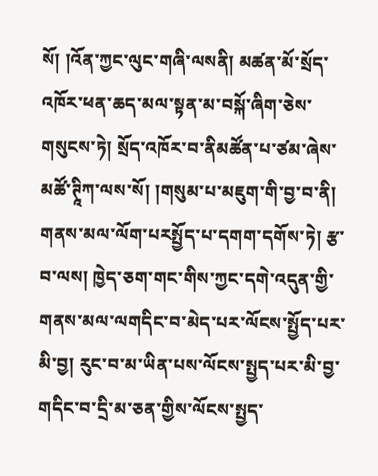སོ། །འོན་ཀྱང་ལུང་གཞི་ལསནི། མཚན་མོ་སྲོད་འཁོར་ཕན་ཆད་མལ་སྟན་མ་བསྐོ་ཞིག་ཅེས་གསུངས་ཏེ། སྲོད་འཁོར་བ་ནིམཚོན་པ་ཙམ་ཞེས་མཚོ་ཊཱིཀ་ལས་སོ། །གསུམ་པ་མཇུག་གི་བྱ་བ་ནི། གནས་མལ་ལོག་པརསྤྱོད་པ་དགག་དགོས་ཏེ། རྩ་བ་ལས། ཁྱེད་ཅག་གང་གིས་ཀྱང་དགེ་འདུན་གྱི་གནས་མལ་ལགདིང་བ་མེད་པར་ལོངས་སྤྱོད་པར་མི་བྱ། རུང་བ་མ་ཡིན་པས་ལོངས་སྤྱད་པར་མི་བྱ་གདིང་བ་དྲི་མ་ཅན་གྱིས་ལོངས་སྤྱད་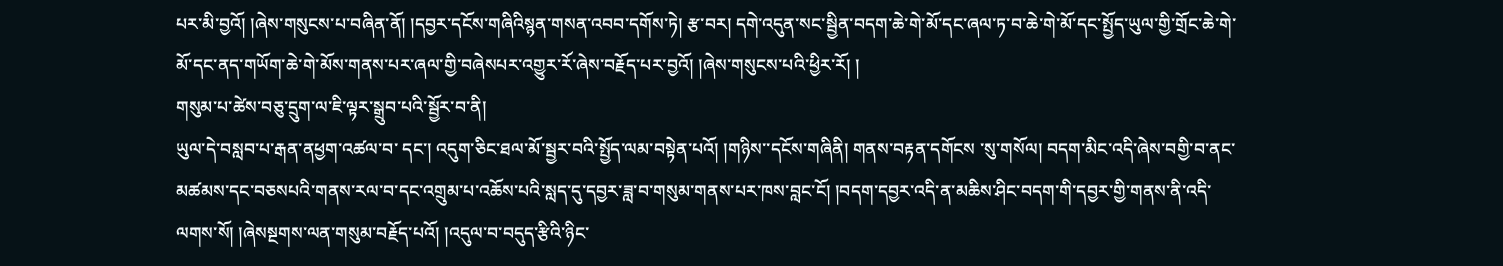པར་མི་བྱའོ། །ཞེས་གསུངས་པ་བཞིན་ནོ། །དབྱར་དངོས་གཞིའིསྙན་གསན་འབབ་དགོས་ཏེ། རྩ་བར། དགེ་འདུན་སང་སྦྱིན་བདག་ཆེ་གེ་མོ་དང་ཞལ་ཏ་བ་ཆེ་གེ་མོ་དང་སྤྱོད་ཡུལ་གྱི་གྲོང་ཆེ་གེ་མོ་དང་ནད་གཡོག་ཆེ་གེ་མོས་གནས་པར་ཞལ་གྱི་བཞེསཔར་འགྱུར་རོ་ཞེས་བརྗོད་པར་བྱའོ། །ཞེས་གསུངས་པའི་ཕྱིར་རོ། །
གསུམ་པ་ཚེས་བཅུ་དྲུག་ལ་ཇི་ལྟར་སྒྲུབ་པའི་སྦྱོར་བ་ནི།
ཡུལ་དེ་བསླབ་པ་རྒན་ནཕྱག་འཚལ་བ་ དང་། འདུག་ཅིང་ཐལ་མོ་སྦྱར་བའི་སྤྱོད་ལམ་བསྟེན་པའོ། །གཉིས་་དངོས་གཞིནི། གནས་བརྟན་དགོངས ་སུ་གསོལ། བདག་མིང་འདི་ཞེས་བགྱི་བ་ནང་མཚམས་དང་བཅསཔའི་གནས་རལ་བ་དང་འགྲུམ་པ་འཆོས་པའི་སླད་དུ་དབྱར་ཟླ་བ་གསུམ་གནས་པར་ཁས་བླང་ངོ། །བདག་དབྱར་འདི་ན་མཆིས་ཤིང་བདག་གི་དབྱར་གྱི་གནས་ནི་འདི་ལགས་སོ། །ཞེསསྔགས་ལན་གསུམ་བརྗོད་པའོ། །འདུལ་བ་བདུད་རྩིའི་ཉིང་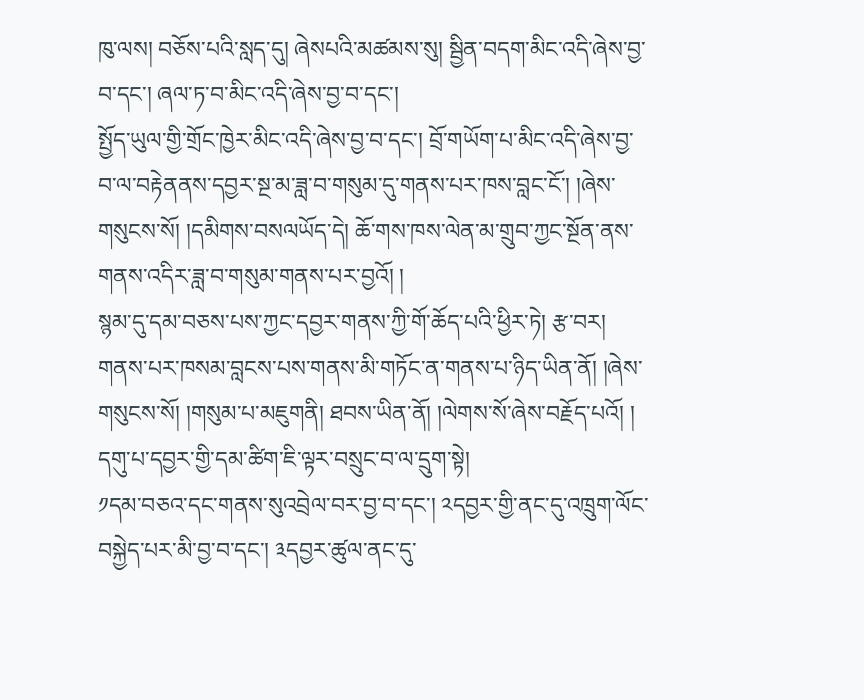ཁུ་ལས། བཅོས་པའི་སླད་དུ། ཞེསཔའི་མཚམས་སུ། སྦྱིན་བདག་མིང་འདི་ཞེས་བྱ་བ་དང་། ཞལ་ཏ་བ་མིང་འདི་ཞེས་བྱ་བ་དང་།
སྤྱོད་ཡུལ་གྱི་གྲོང་ཁྱེར་མིང་འདི་ཞེས་བྱ་བ་དང་། བྲོ་གཡོག་པ་མིང་འདི་ཞེས་བྱ་བ་ལ་བརྟེནནས་དབྱར་སྔ་མ་ཟླ་བ་གསུམ་དུ་གནས་པར་ཁས་བླང་ངོ་། །ཞེས་གསུངས་སོ། །དམིགས་བསལཡོད་དེ། ཆོ་གས་ཁས་ལེན་མ་གྲུབ་ཀྱང་སྔོན་ནས་གནས་འདིར་ཟླ་བ་གསུམ་གནས་པར་བྱའོ། །
སྙམ་དུ་དམ་བཅས་པས་ཀྱང་དབྱར་གནས་ཀྱི་གོ་ཆོད་པའི་ཕྱིར་ཏེ། རྩ་བར། གནས་པར་ཁསམ་བླངས་པས་གནས་མི་གཏོང་ན་གནས་པ་ཉིད་ཡིན་ནོ། །ཞེས་གསུངས་སོ། །གསུམ་པ་མཇུགནི། ཐབས་ཡིན་ནོ། །ལེགས་སོ་ཞེས་བརྗོད་པའོ། །
དགུ་པ་དབྱར་གྱི་དམ་ཚིག་ཇི་ལྟར་བསྲུང་བ་ལ་དྲུག་སྟེ།
༡དམ་བཅའ་དང་གནས་སུའབྲེལ་བར་བྱ་བ་དང་། ༢དབྱར་གྱི་ནང་དུ་འཁྲུག་ལོང་བསྐྱེད་པར་མི་བྱ་བ་དང་། ༣དབྱར་ཚུལ་ནང་དུ་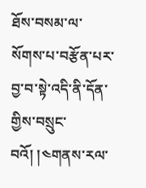ཐོས་བསམ་ལ་སོགས་པ་བརྩོན་པར་བྱ་བ་སྟེ་འདི་ནི་དོན་གྱིས་བསྲུང་བའོ། །༤གནས་རལ་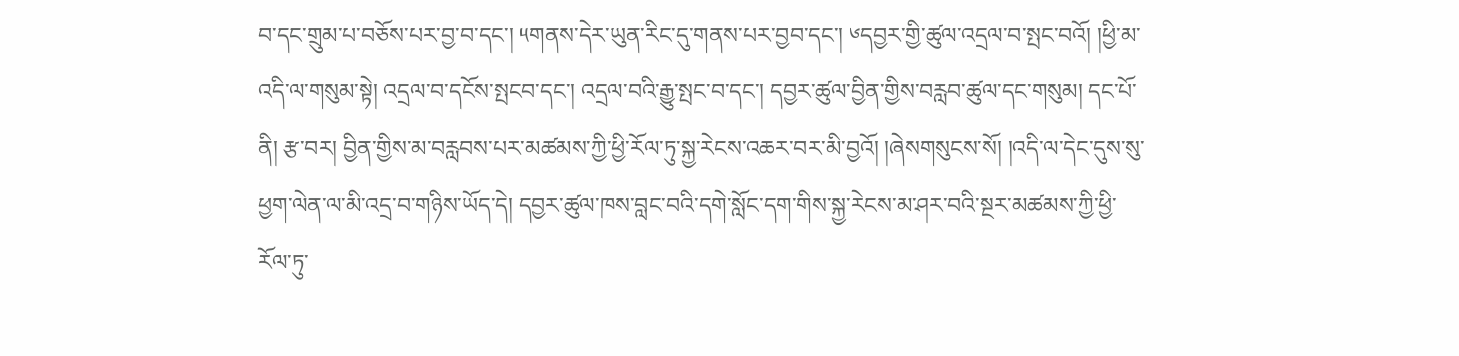བ་དང་གྲུམ་པ་བཅོས་པར་བྱ་བ་དང་། ༥གནས་དེར་ཡུན་རིང་དུ་གནས་པར་བྱབ་དང་། ༦དབྱར་གྱི་ཚུལ་འདྲལ་བ་སྤང་བའོ། །ཕྱི་མ་འདི་ལ་གསུམ་སྟེ། འདྲལ་བ་དངོས་སྤངབ་དང་། འདྲལ་བའི་རྒྱུ་སྤང་བ་དང་། དབྱར་ཚུལ་བྱིན་གྱིས་བརླབ་ཚུལ་དང་གསུམ། དང་པོ་ནི། རྩ་བར། བྱིན་གྱིས་མ་བརླབས་པར་མཚམས་ཀྱི་ཕྱི་རོལ་ཏུ་སྐྱ་རེངས་འཆར་བར་མི་བྱའོ། །ཞེསགསུངས་སོ། །འདི་ལ་དེང་དུས་སུ་ཕྱག་ལེན་ལ་མི་འདྲ་བ་གཉིས་ཡོད་དེ། དབྱར་ཚུལ་ཁས་བླང་བའི་དགེ་སློང་དག་གིས་སྐྱ་རེངས་མ་ཤར་བའི་སྔར་མཚམས་ཀྱི་ཕྱི་རོལ་ཏུ་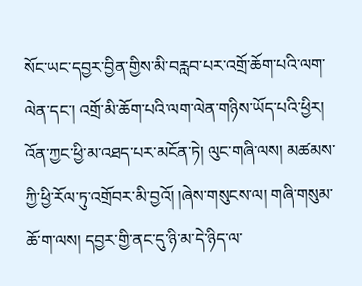སོང་ཡང་དབྱར་བྱིན་གྱིས་མི་བརླབ་པར་འགྲོ་ཆོག་པའི་ལག་ལེན་དང་། འགྲོ་མི་ཆོག་པའི་ལག་ལེན་གཉིས་ཡོད་པའི་ཕྱིར། འོན་ཀྱང་ཕྱི་མ་འཐད་པར་མངོན་ཏེ། ལུང་གཞི་ལས། མཚམས་ཀྱི་ཕྱི་རོལ་ཏུ་འགྲོབར་མི་བྱའོ། །ཞེས་གསུངས་ལ། གཞི་གསུམ་ཆོ་ག་ལས། དབྱར་གྱི་ནང་དུ་ཉི་མ་དེ་ཉིད་ལ་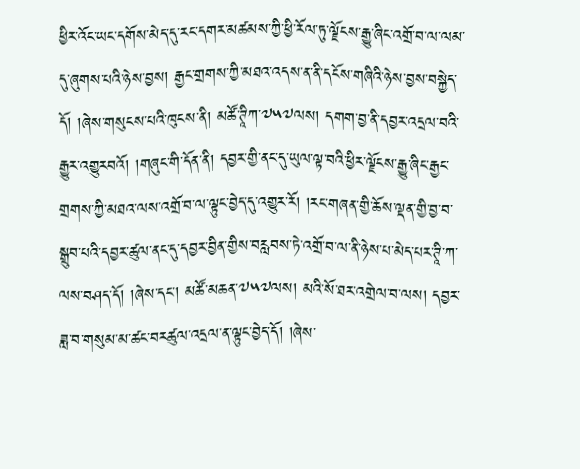ཕྱིར་འོང་ཡང་དགོས་མེད་དུ་རང་དགར་མཚམས་ཀྱི་ཕྱི་རོལ་ཏུ་ལྗོངས་རྒྱུ་ཞིང་འགྲོ་བ་ལ་ལམ་དུ་ཞུགས་པའི་ཉེས་བྱས། རྒྱང་གྲགས་ཀྱི་མཐའ་འདས་ན་ནི་དངོས་གཞིའི་ཉེས་བྱས་བསྐྱེད་དོ། །ཞེས་གསུངས་པའི་ཁུངས་ནི། མཚོ་ཊཱིཀ་༧༥༧ལས། དགག་བྱ་ནི་དབྱར་འདྲལ་བའི་རྒྱུར་འགྱུརབའོ། །གཞུང་གི་དོན་ནི། དབྱར་གྱི་ནང་དུ་ཡུལ་ལྟ་བའི་ཕྱིར་ལྗོངས་རྒྱུ་ཞིང་རྒྱང་གྲགས་ཀྱི་མཐའ་ལས་འགྲོ་བ་ལ་ལྟུང་བྱེད་དུ་འགྱུར་རོ། །རང་གཞན་གྱི་ཆོས་ལྡན་གྱི་བྱ་བ་སྒྲུབ་པའི་དབྱར་ཚུལ་ནང་དུ་དབྱར་བྱིན་གྱིས་བརླབས་ཏེ་འགྲོ་བ་ལ་ནི་ཉེས་པ་མེད་པར་ཊཱི་ཀ་ལས་བཤད་དོ། །ཞེས་དང་། མཚོ་མཆན་༧༥༧ལས། མའི་སོ་ཐར་འགྲེལ་བ་ལས། དབྱར་ཟླ་བ་གསུམ་མ་ཚང་བརཚུལ་འདྲལ་ན་ལྟུང་བྱེད་དོ། །ཞེས་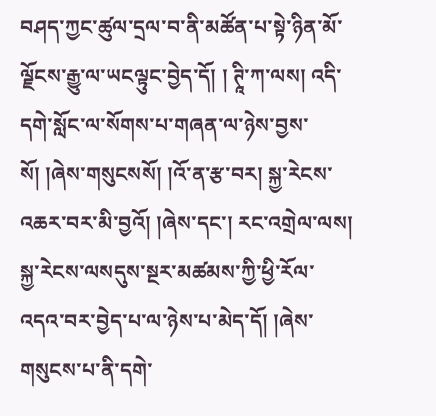བཤད་ཀྱང་ཚུལ་དྲལ་བ་ནི་མཚོན་པ་སྟེ་ཉིན་མོ་ལྗོངས་རྒྱུ་ལ་ཡངལྟུང་བྱེད་དོ། ། ཊཱི་ཀ་ལས། འདི་དགེ་སློང་ལ་སོགས་པ་གཞན་ལ་ཉེས་བྱས་སོ། །ཞེས་གསུངསསོ། །འོ་ན་རྩ་བར། སྐྱ་རེངས་འཆར་བར་མི་བྱའོ། །ཞེས་དང་། རང་འགྲེལ་ལས། སྐྱ་རེངས་ལསདུས་སྔར་མཚམས་ཀྱི་ཕྱི་རོལ་འདའ་བར་བྱེད་པ་ལ་ཉེས་པ་མེད་དོ། །ཞེས་གསུངས་པ་ནི་དགེ་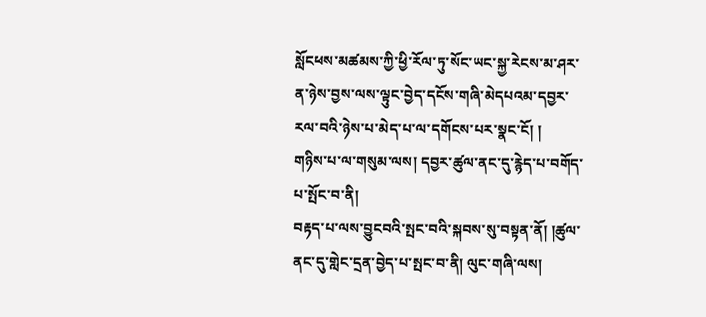སློངཕས་མཚམས་ཀྱི་ཕྱི་རོལ་ཏུ་སོང་ཡང་སྐྱ་རེངས་མ་ཤར་ན་ཉེས་བྱས་ལས་ལྟུང་བྱེད་དངོས་གཞི་མེདཔའམ་དབྱར་རལ་བའི་ཉེས་པ་མེད་པ་ལ་དགོངས་པར་སྣང་ངོ། །
གཉིས་པ་ལ་གསུམ་ལས། དབྱར་ཚུལ་ནང་དུ་རྙེད་པ་བགོད་པ་སྤོང་བ་ནི།
བརྟད་པ་ལས་བྱུངབའི་སྤང་བའི་སྐབས་སུ་བསྟན་ནོ། །ཚུལ་ནང་དུ་གླེང་དྲན་བྱེད་པ་སྤང་བ་ནི། ལུང་གཞི་ལས།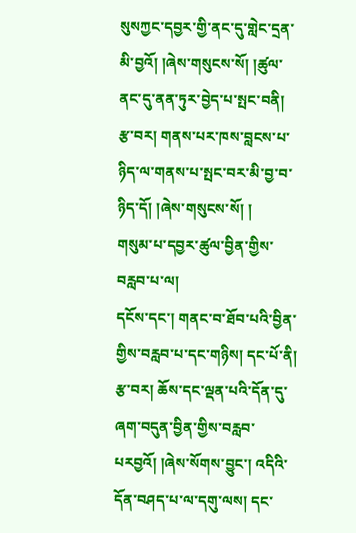སུསཀྱང་དབྱར་གྱི་ནང་དུ་གླེང་དྲན་མི་བྱའོ། །ཞེས་གསུངས་སོ། །ཚུལ་ནང་དུ་ནན་ཏུར་བྱེད་པ་སྤང་བནི།
རྩ་བར། གནས་པར་ཁས་བླངས་པ་ཉིད་ལ་གནས་པ་སྤང་བར་མི་བྱ་བ་ཉིད་དོ། །ཞེས་གསུངས་སོ། །
གསུམ་པ་དབྱར་ཚུལ་བྱིན་གྱིས་བརླབ་པ་ལ།
དངོས་དང་། གནང་བ་ཐོབ་པའི་བྱིན་གྱིས་བརླབ་པ་དང་གཉིས། དང་པོ་ནི། རྩ་བར། ཆོས་དང་ལྡན་པའི་དོན་དུ་ཞག་བདུན་བྱིན་གྱིས་བརླབ་པརབྱའོ། །ཞེས་སོགས་བྱུང་། འདིའི་དོན་བཤད་པ་ལ་དགུ་ལས། དང་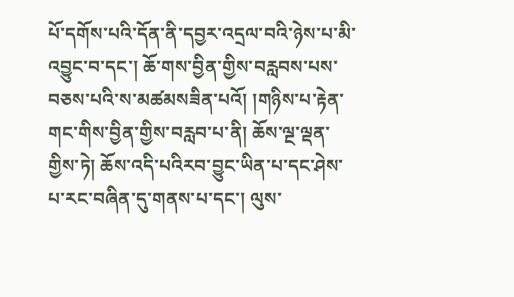པོ་དགོས་པའི་དོན་ནི་དབྱར་འདྲལ་བའི་ཉེས་པ་མི་འབྱུང་བ་དང་། ཆོ་གས་བྱིན་གྱིས་བརླབས་པས་བཅས་པའི་ས་མཚམསཟིན་པའོ། །གཉིས་པ་རྟེན་གང་གིས་བྱིན་གྱིས་བརླབ་པ་ནི། ཆོས་ལྔ་ལྡན་གྱིས་ཏེ། ཆོས་འདི་པའིརབ་བྱུང་ཡིན་པ་དང་ཤེས་པ་རང་བཞིན་དུ་གནས་པ་དང་། ལུས་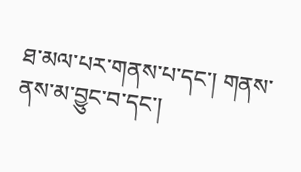ཐ་མལ་པར་གནས་པ་དང་། གནས་ནས་མ་བྱུང་བ་དང་།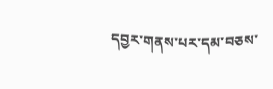དབྱར་གནས་པར་དམ་བཅས་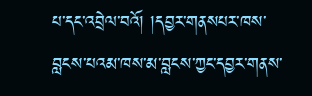པ་དང་འབྲེལ་བའོ། །དབྱར་གནསཔར་ཁས་བླངས་པའམ་ཁས་མ་བླངས་ཀྱང་དབྱར་གནས་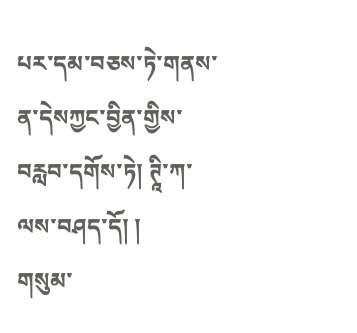པར་དམ་བཅས་ཏེ་གནས་ན་དེསཀྱང་བྱིན་གྱིས་བརླབ་དགོས་ཏེ། ཊཱི་ཀ་ལས་བཤད་དོ། །
གསུམ་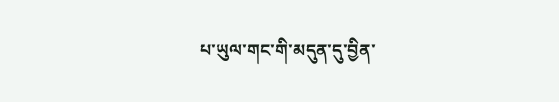པ་ཡུལ་གང་གི་མདུན་དུ་བྱིན་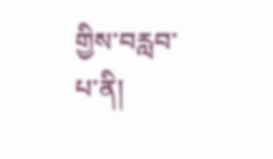གྱིས་བརླབ་པ་ནི།